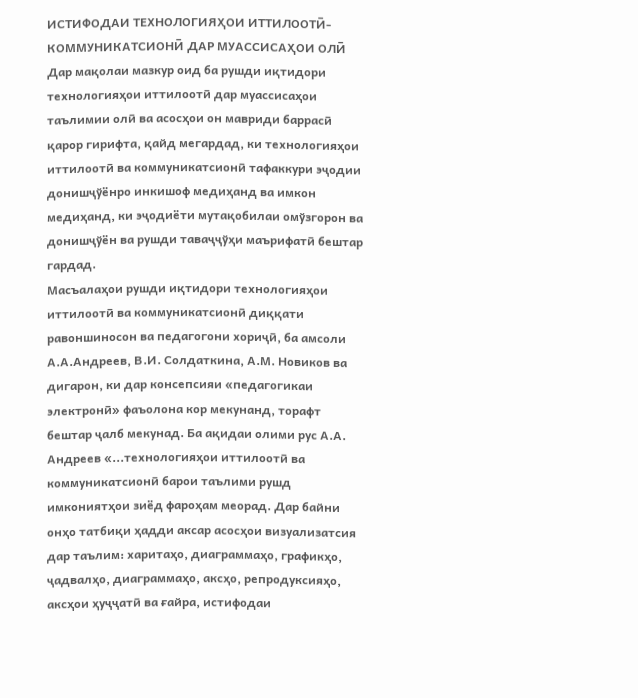ИСТИФОДАИ ТЕХНОЛОГИЯҲОИ ИТТИЛООТӢ- КОММУНИКАТСИОНӢ ДАР МУАССИСАҲОИ ОЛӢ
Дар мақолаи мазкур оид ба рушди иқтидори технологияҳои иттилоотӣ дар муассисаҳои таълимии олӣ ва асосҳои он мавриди баррасӣ қарор гирифта, қайд мегардад, ки технологияҳои иттилоотӣ ва коммуникатсионӣ тафаккури эҷодии донишҷўёнро инкишоф медиҳанд ва имкон медиҳанд, ки эҷодиёти мутақобилаи омўзгорон ва донишҷўён ва рушди таваҷҷўҳи маърифатӣ бештар гардад.
Масъалаҳои рушди иқтидори технологияҳои иттилоотӣ ва коммуникатсионӣ диққати равоншиносон ва педагогони хориҷӣ, ба амсоли А.А.Андреев, В.И. Солдаткина, А.М. Новиков ва дигарон, ки дар консепсияи «педагогикаи электронӣ» фаъолона кор мекунанд, торафт бештар ҷалб мекунад. Ба ақидаи олими рус А.А. Андреев «...технологияҳои иттилоотӣ ва коммуникатсионӣ барои таълими рушд имкониятҳои зиёд фароҳам меорад. Дар байни онҳо татбиқи ҳадди аксар асосҳои визуализатсия дар таълим: харитаҳо, диаграммаҳо, графикҳо, ҷадвалҳо, диаграммаҳо, аксҳо, репродуксияҳо, аксҳои ҳуҷҷатӣ ва ғайра, истифодаи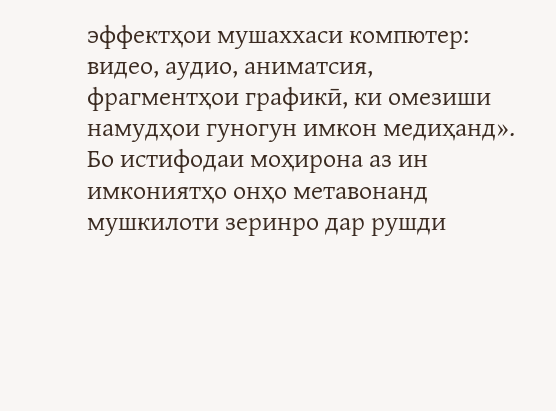эффектҳои мушаххаси компютер: видео, аудио, аниматсия, фрагментҳои графикӣ, ки омезиши намудҳои гуногун имкон медиҳанд». Бо истифодаи моҳирона аз ин имкониятҳо онҳо метавонанд мушкилоти зеринро дар рушди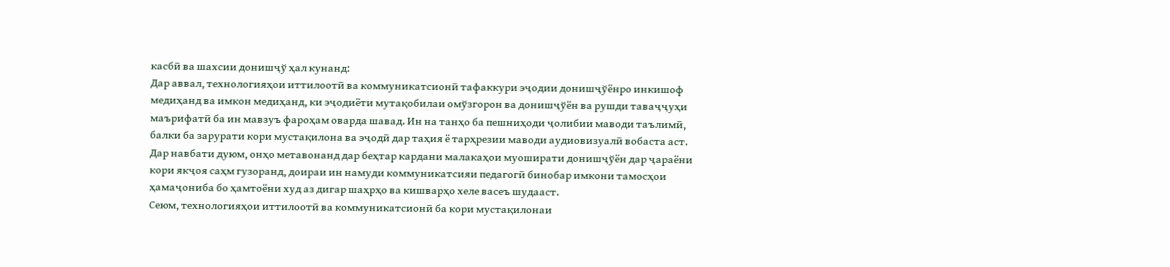касбӣ ва шахсии донишҷў ҳал кунанд:
Дар аввал, технологияҳои иттилоотӣ ва коммуникатсионӣ тафаккури эҷодии донишҷўёнро инкишоф медиҳанд ва имкон медиҳанд, ки эҷодиёти мутақобилаи омўзгорон ва донишҷўён ва рушди таваҷҷуҳи маърифатӣ ба ин мавзуъ фароҳам оварда шавад. Ин на танҳо ба пешниҳоди ҷолибии маводи таълимӣ, балки ба зарурати кори мустақилона ва эҷодӣ дар таҳия ё тарҳрезии маводи аудиовизуалӣ вобаста аст.
Дар навбати дуюм, онҳо метавонанд дар беҳтар кардани малакаҳои муоширати донишҷўён дар ҷараёни кори якҷоя саҳм гузоранд, доираи ин намуди коммуникатсияи педагогӣ бинобар имкони тамосҳои ҳамаҷониба бо ҳамтоёни худ аз дигар шаҳрҳо ва кишварҳо хеле васеъ шудааст.
Сеюм, технологияҳои иттилоотӣ ва коммуникатсионӣ ба кори мустақилонаи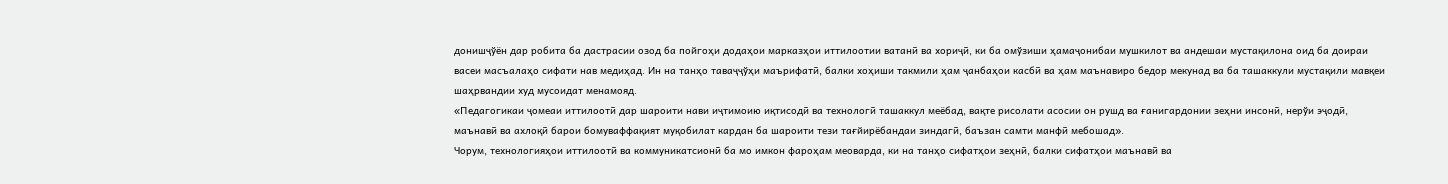донишҷўён дар робита ба дастрасии озод ба пойгоҳи додаҳои марказҳои иттилоотии ватанӣ ва хориҷӣ, ки ба омўзиши ҳамаҷонибаи мушкилот ва андешаи мустақилона оид ба доираи васеи масъалаҳо сифати нав медиҳад. Ин на танҳо таваҷҷўҳи маърифатӣ, балки хоҳиши такмили ҳам ҷанбаҳои касбӣ ва ҳам маънавиро бедор мекунад ва ба ташаккули мустақили мавқеи шаҳрвандии худ мусоидат менамояд.
«Педагогикаи ҷомеаи иттилоотӣ дар шароити нави иҷтимоию иқтисодӣ ва технологӣ ташаккул меёбад, вақте рисолати асосии он рушд ва ғанигардонии зеҳни инсонӣ, нерўи эҷодӣ, маънавӣ ва ахлоқӣ барои бомуваффақият муқобилат кардан ба шароити тези тағйирёбандаи зиндагӣ, баъзан самти манфӣ мебошад».
Чорум, технологияҳои иттилоотӣ ва коммуникатсионӣ ба мо имкон фароҳам меоварда, ки на танҳо сифатҳои зеҳнӣ, балки сифатҳои маънавӣ ва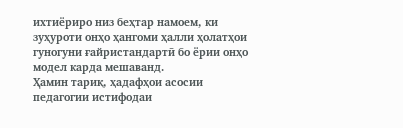ихтиёриро низ беҳтар намоем, ки зуҳуроти онҳо ҳангоми ҳалли ҳолатҳои гуногуни ғайристандартӣ бо ёрии онҳо модел карда мешаванд.
Ҳамин тариқ, ҳадафҳои асосии педагогии истифодаи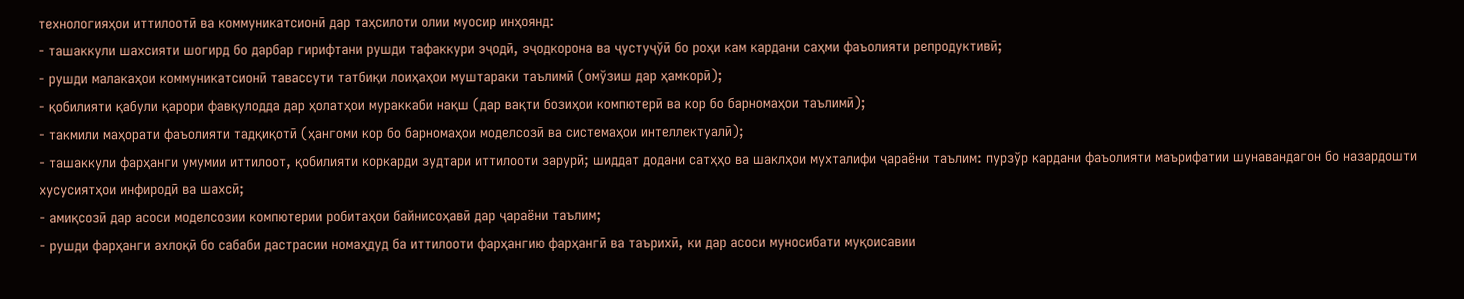технологияҳои иттилоотӣ ва коммуникатсионӣ дар таҳсилоти олии муосир инҳоянд:
- ташаккули шахсияти шогирд бо дарбар гирифтани рушди тафаккури эҷодӣ, эҷодкорона ва ҷустуҷўӣ бо роҳи кам кардани саҳми фаъолияти репродуктивӣ;
- рушди малакаҳои коммуникатсионӣ тавассути татбиқи лоиҳаҳои муштараки таълимӣ (омўзиш дар ҳамкорӣ);
- қобилияти қабули қарори фавқулодда дар ҳолатҳои мураккаби нақш (дар вақти бозиҳои компютерӣ ва кор бо барномаҳои таълимӣ);
- такмили маҳорати фаъолияти тадқиқотӣ (ҳангоми кор бо барномаҳои моделсозӣ ва системаҳои интеллектуалӣ);
- ташаккули фарҳанги умумии иттилоот, қобилияти коркарди зудтари иттилооти зарурӣ; шиддат додани сатҳҳо ва шаклҳои мухталифи ҷараёни таълим: пурзўр кардани фаъолияти маърифатии шунавандагон бо назардошти хусусиятҳои инфиродӣ ва шахсӣ;
- амиқсозӣ дар асоси моделсозии компютерии робитаҳои байнисоҳавӣ дар ҷараёни таълим;
- рушди фарҳанги ахлоқӣ бо сабаби дастрасии номаҳдуд ба иттилооти фарҳангию фарҳангӣ ва таърихӣ, ки дар асоси муносибати муқоисавии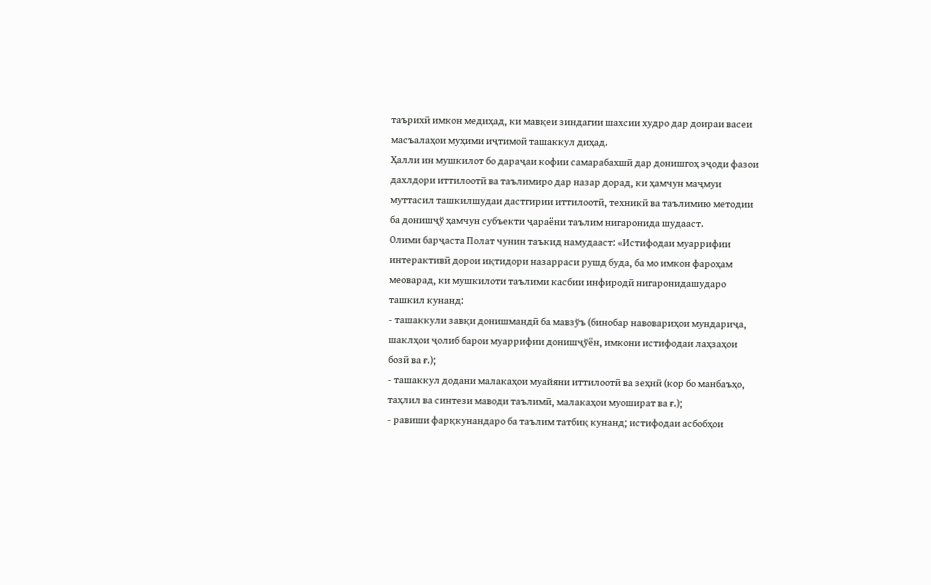таърихӣ имкон медиҳад, ки мавқеи зиндагии шахсии худро дар доираи васеи масъалаҳои муҳими иҷтимоӣ ташаккул диҳад.
Ҳалли ин мушкилот бо дараҷаи кофии самарабахшӣ дар донишгоҳ эҷоди фазои дахлдори иттилоотӣ ва таълимиро дар назар дорад, ки ҳамчун маҷмуи муттасил ташкилшудаи дастгирии иттилоотӣ, техникӣ ва таълимию методии ба донишҷў ҳамчун субъекти ҷараёни таълим нигаронида шудааст.
Олими барҷаста Полат чунин таъкид намудааст: «Истифодаи муаррифии интерактивӣ дорои иқтидори назарраси рушд буда, ба мо имкон фароҳам меоварад, ки мушкилоти таълими касбии инфиродӣ нигаронидашударо ташкил кунанд:
- ташаккули завқи донишмандӣ ба мавзўъ (бинобар навовариҳои мундариҷа, шаклҳои ҷолиб барои муаррифии донишҷўён, имкони истифодаи лаҳзаҳои бозӣ ва ғ.);
- ташаккул додани малакаҳои муайяни иттилоотӣ ва зеҳнӣ (кор бо манбаъҳо, таҳлил ва синтези маводи таълимӣ, малакаҳои муошират ва ғ.);
- равиши фарқкунандаро ба таълим татбиқ кунанд; истифодаи асбобҳои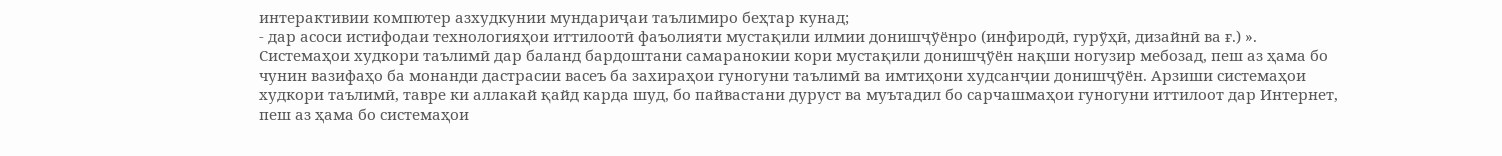интерактивии компютер азхудкунии мундариҷаи таълимиро беҳтар кунад;
- дар асоси истифодаи технологияҳои иттилоотӣ фаъолияти мустақили илмии донишҷўёнро (инфиродӣ, гурўҳӣ, дизайнӣ ва ғ.) ».
Системаҳои худкори таълимӣ дар баланд бардоштани самаранокии кори мустақили донишҷўён нақши ногузир мебозад, пеш аз ҳама бо чунин вазифаҳо ба монанди дастрасии васеъ ба захираҳои гуногуни таълимӣ ва имтиҳони худсанҷии донишҷўён. Арзиши системаҳои худкори таълимӣ, тавре ки аллакай қайд карда шуд, бо пайвастани дуруст ва муътадил бо сарчашмаҳои гуногуни иттилоот дар Интернет, пеш аз ҳама бо системаҳои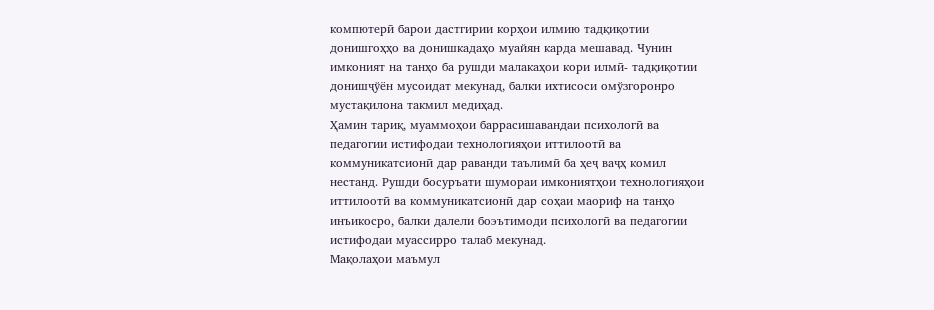компютерӣ барои дастгирии корҳои илмию тадқиқотии донишгоҳҳо ва донишкадаҳо муайян карда мешавад. Чунин имконият на танҳо ба рушди малакаҳои кори илмӣ- тадқиқотии донишҷўён мусоидат мекунад, балки ихтисоси омўзгоронро мустақилона такмил медиҳад.
Ҳамин тариқ, муаммоҳои баррасишавандаи психологӣ ва педагогии истифодаи технологияҳои иттилоотӣ ва коммуникатсионӣ дар раванди таълимӣ ба ҳеҷ ваҷҳ комил нестанд. Рушди босуръати шумораи имкониятҳои технологияҳои иттилоотӣ ва коммуникатсионӣ дар соҳаи маориф на танҳо инъикосро, балки далели боэътимоди психологӣ ва педагогии истифодаи муассирро талаб мекунад.
Мақолаҳои маъмул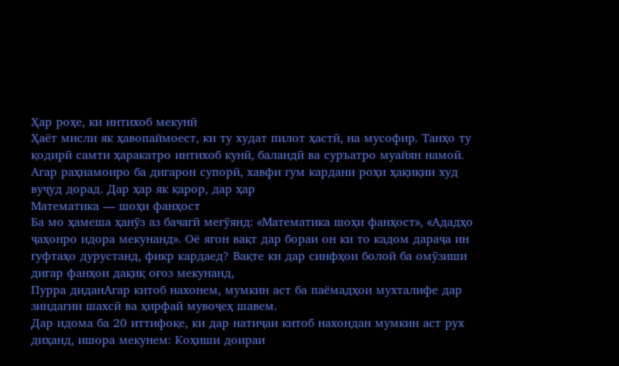Ҳар роҳе, ки интихоб мекунӣ
Ҳаёт мисли як ҳавопаймоест, ки ту худат пилот ҳастӣ, на мусофир. Танҳо ту қодирӣ самти ҳаракатро интихоб кунӣ, баландӣ ва суръатро муайян намоӣ. Агар раҳнамоиро ба дигарон супорӣ, хавфи гум кардани роҳи ҳақиқии худ вуҷуд дорад. Дар ҳар як қарор, дар ҳар
Математика — шоҳи фанҳост
Ба мо ҳамеша ҳанӯз аз бачагӣ мегӯянд: «Математика шоҳи фанҳост», «Ададҳо ҷаҳонро идора мекунанд». Оё ягон вақт дар бораи он ки то кадом дараҷа ин гуфтаҳо дурустанд, фикр кардаед? Вақте ки дар синфҳои болоӣ ба омӯзиши дигар фанҳои дақиқ оғоз мекунанд,
Пурра диданАгар китоб нахонем, мумкин аст ба паёмадҳои мухталифе дар зиндагии шахсӣ ва ҳирфаӣ мувоҷеҳ шавем.
Дар идома ба 20 иттифоқе, ки дар натиҷаи китоб нахондан мумкин аст рух диҳанд, ишора мекунем: Коҳиши доираи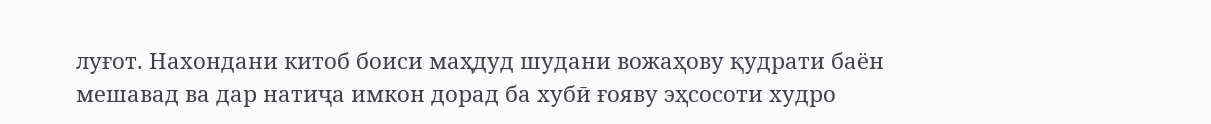луғот. Нахондани китоб боиси маҳдуд шудани вожаҳову қудрати баён мешавад ва дар натиҷа имкон дорад ба хубӣ ғояву эҳсосоти худро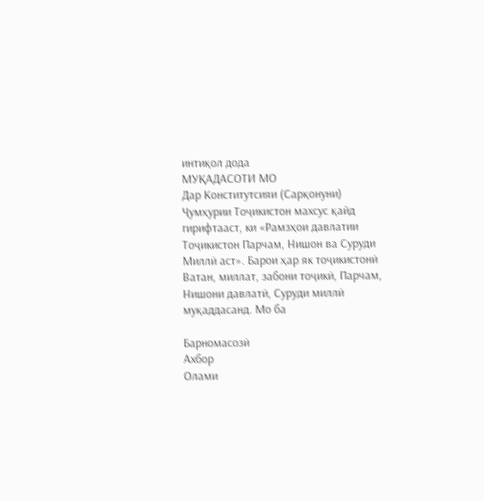интиқол дода
МУҚАДАСОТИ МО
Дар Конститутсияи (Сарқонуни) Ҷумҳурии Тоҷикистон махсус қайд гирифтааст, ки «Рамзҳои давлатии Тоҷикистон Парчам, Нишон ва Суруди Миллӣ аст». Барои ҳар як тоҷикистонӣ Ватан, миллат, забони тоҷикӣ, Парчам, Нишони давлатӣ, Суруди миллӣ муқаддасанд. Мо ба

Барномасозӣ
Ахбор
Олами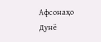Афсонаҳо
Дунё